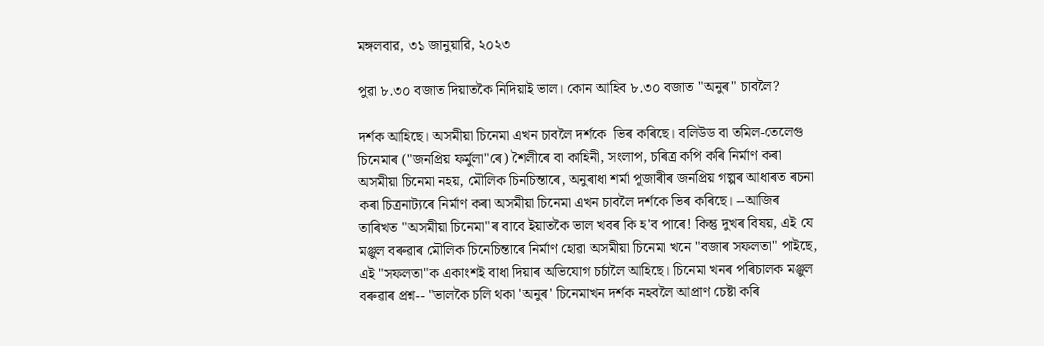মঙ্গলবার, ৩১ জানুয়ারি, ২০২৩

পুৱা ৮.৩০ বজাত দিয়াতকৈ নিদিয়াই ভাল। কোন আহিব ৮.৩০ বজাত "অনুৰ" চাবলৈ?

দৰ্শক আহিছে। অসমীয়া চিনেমা এখন চাবলৈ দৰ্শকে  ভিৰ কৰিছে। বলিউড বা তমিল-তেলেগু চিনেমাৰ ("জনপ্ৰিয় ফৰ্মুলা"ৰে) শৈলীৰে বা কাহিনী, সংলাপ, চৰিত্ৰ কপি কৰি নিৰ্মাণ কৰা অসমীয়া চিনেমা নহয়, মৌলিক চিনচিন্তাৰে, অনুৰাধা শৰ্মা পূজাৰীৰ জনপ্ৰিয় গল্পৰ আধাৰত ৰচনা কৰা চিত্ৰনাট্যৰে নিৰ্মাণ কৰা অসমীয়া চিনেমা এখন চাবলৈ দৰ্শকে ভিৰ কৰিছে। --আজিৰ তাৰিখত "অসমীয়া চিনেমা"ৰ বাবে ইয়াতকৈ ভাল খবৰ কি হ'ব পাৰে! কিন্তু দুখৰ বিষয়, এই যে মঞ্জুল বৰুৱাৰ মৌলিক চিনেচিন্তাৰে নিৰ্মাণ হোৱা অসমীয়া চিনেমা খনে "বজাৰ সফলতা" পাইছে, এই "সফলতা"ক একাংশই বাধা দিয়াৰ অভিযোগ চৰ্চালৈ আহিছে। চিনেমা খনৰ পৰিচালক মঞ্জুল বৰুৱাৰ প্ৰশ্ন-- "ভালকৈ চলি থকা 'অনুৰ' চিনেমাখন দৰ্শক নহবলৈ আপ্ৰাণ চেষ্টা কৰি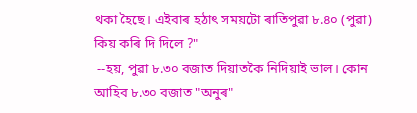থকা হৈছে। এইবাৰ হঠাৎ সময়টো ৰাতিপুৱা ৮.৪০ (পুৱা) কিয় কৰি দি দিলে ?"
 --হয়, পুৱা ৮.৩০ বজাত দিয়াতকৈ নিদিয়াই ভাল। কোন আহিব ৮.৩০ বজাত "অনুৰ"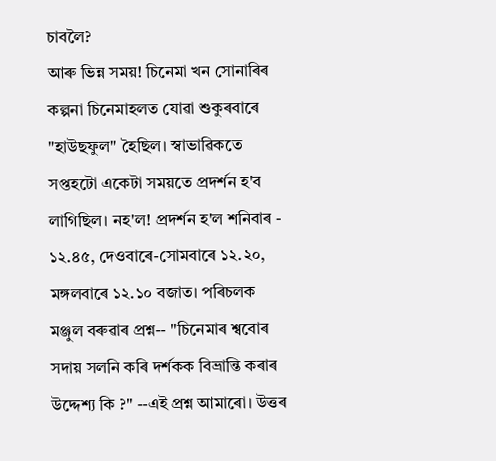চাবলৈ?
আৰু ভিন্ন সময়! চিনেমা খন সোনাৰিৰ কল্পনা চিনেমাহলত যোৱা শুকুৰবাৰে "হাউছফুল" হৈছিল। স্বাভাৱিকতে সপ্তহটো একেটা সময়তে প্ৰদৰ্শন হ'ব লাগিছিল। নহ'ল! প্ৰদৰ্শন হ'ল শনিবাৰ - ১২.৪৫, দেওবাৰে-সোমবাৰে ১২.২০, মঙ্গলবাৰে ১২.১০ বজাত। পৰিচলক মঞ্জুল বৰুৱাৰ প্ৰশ্ন-- "চিনেমাৰ শ্ববোৰ সদায় সলনি কৰি দৰ্শকক বিভ্ৰান্তি কৰাৰ উদ্দেশ্য কি ?" --এই প্ৰশ্ন আমাৰো। উত্তৰ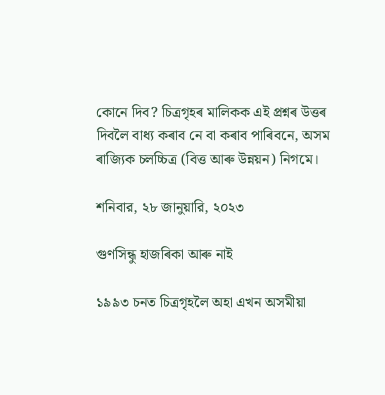কোনে দিব? চিত্ৰগৃহৰ মালিকক এই প্ৰশ্নৰ উত্তৰ দিবলৈ বাধ্য কৰাব নে বা কৰাব পাৰিবনে, অসম ৰাজ্যিক চলচ্চিত্ৰ (বিত্ত আৰু উন্নয়ন) নিগমে।

শনিবার, ২৮ জানুয়ারি, ২০২৩

গুণসিন্ধু হাজৰিকা আৰু নাই

১৯৯৩ চনত চিত্ৰগৃহলৈ অহা এখন অসমীয়া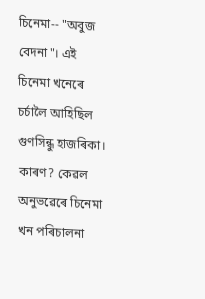চিনেমা-- "অবুজ বেদনা"। এই চিনেমা খনেৰে চৰ্চালৈ আহিছিল গুণসিন্ধু হাজৰিকা। কাৰণ? কেৱল অনুভৱেৰে চিনেমা খন পৰিচালনা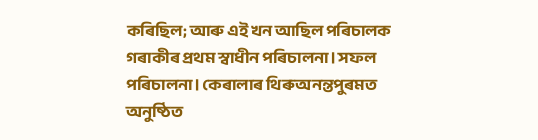কৰিছিল; আৰু এই খন আছিল পৰিচালক গৰাকীৰ প্ৰথম স্বাধীন পৰিচালনা। সফল পৰিচালনা। কেৰালাৰ থিৰুঅনন্তপুৰমত অনুষ্ঠিত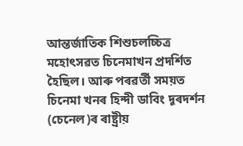আন্তৰ্জাতিক শিশুচলচ্চিত্ৰ মহোৎসৱত চিনেমাখন প্ৰদৰ্শিত হৈছিল। আৰু পৰৱৰ্তী সময়ত চিনেমা খনৰ হিন্দী ডাবিং দূৰদৰ্শন (চেনেল)ৰ ৰাষ্ট্ৰীয়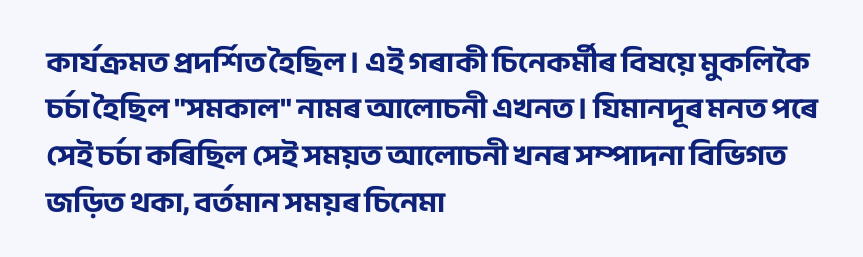কাৰ্যক্ৰমত প্ৰদৰ্শিত হৈছিল। এই গৰাকী চিনেকৰ্মীৰ বিষয়ে মুকলিকৈ চৰ্চা হৈছিল "সমকাল" নামৰ আলোচনী এখনত। যিমানদূৰ মনত পৰে সেই চৰ্চা কৰিছিল সেই সময়ত আলোচনী খনৰ সম্পাদনা বিভিগত জড়িত থকা, বৰ্তমান সময়ৰ চিনেমা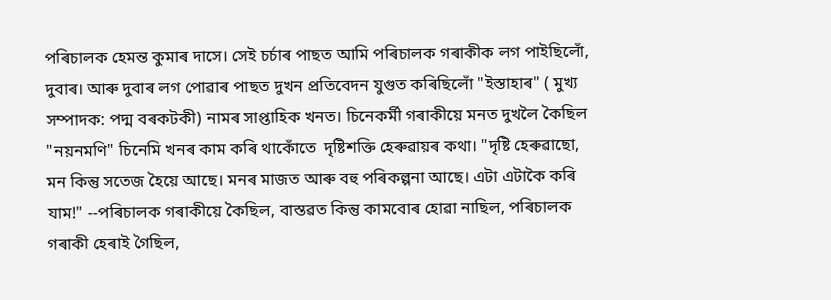পৰিচালক হেমন্ত কুমাৰ দাসে। সেই চৰ্চাৰ পাছত আমি পৰিচালক গৰাকীক লগ পাইছিলোঁ, দুবাৰ। আৰু দুবাৰ লগ পোৱাৰ পাছত দুখন প্ৰতিবেদন যুগুত কৰিছিলোঁ "ইস্তাহাৰ" ( মুখ্য সম্পাদক: পদ্ম বৰকটকী) নামৰ সাপ্তাহিক খনত। চিনেকৰ্মী গৰাকীয়ে মনত দুখলৈ কৈছিল  "নয়নমণি" চিনেমি খনৰ কাম কৰি থাকোঁতে  দৃষ্টিশক্তি হেৰুৱায়ৰ কথা। "দৃষ্টি হেৰুৱাছো, মন কিন্তু সতেজ হৈয়ে আছে। মনৰ মাজত আৰু বহু পৰিকল্পনা আছে। এটা এটাকৈ কৰি যাম!" --পৰিচালক গৰাকীয়ে কৈছিল, বাস্তৱত কিন্তু কামবোৰ হোৱা নাছিল, পৰিচালক গৰাকী হেৰাই গৈছিল,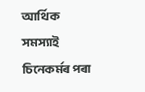আৰ্থিক সমস্যাই চিনেকৰ্মৰ পৰা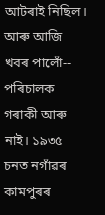আটৰাই নিছিল। আৰু আজি খবৰ পালোঁ-- পৰিচালক গৰাকী আৰু নাই। ১৯৩৫ চনত নগাঁৱৰ কামপুৰৰ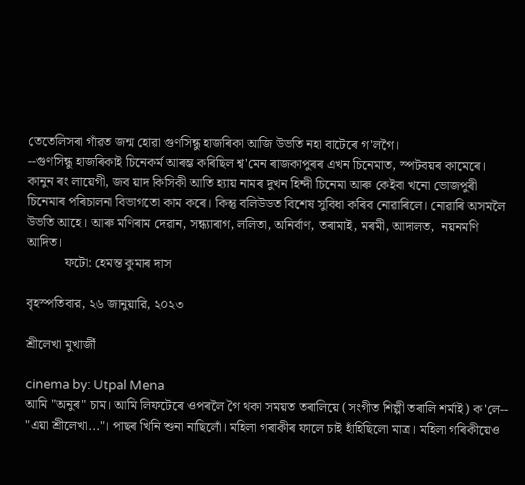তেতেলিসৰা গাঁৱত জন্ম হোৱা গুণসিন্ধু হাজৰিকা আজি উভতি নহা বাটেৰে গ'লগৈ।
--গুণসিন্ধু হাজৰিকাই চিনেকৰ্ম আৰম্ভ কৰিছিল শ্ব'মেন ৰাজকাপুৰৰ এখন চিনেমাত, স্পটবয়ৰ কামেৰে। কানুন ৰং লায়েগী, জব য়াদ কিসিকী আতি হ্যায় নামৰ দুখন হিন্দী চিনেমা আৰু কেইবা খনো ভোজপুৰী চিনেমাৰ পৰিচালনা বিভাগতো কাম কৰে। কিন্তু বলিউডত বিশেষ সুবিধা কৰিব নোৱাৰিলে। নোৱাৰি অসমলৈ উভতি আহে। আৰু মণিৰাম দেৱান, সন্ধ্যাৰাগ, ললিতা, অনিৰ্বাণ, তৰামাই, মৰমী, আদালত,  নয়নমণি আদিত।
           ফটো: হেমন্ত কুমাৰ দাস

বৃহস্পতিবার, ২৬ জানুয়ারি, ২০২৩

শ্ৰীলেখা মুখাৰ্জী

cinema by: Utpal Mena
আমি "অনুৰ" চাম। আমি লিফটেৰে ওপৰলৈ গৈ থকা সময়ত তৰালিয়ে (সংগীত শিল্পী তৰালি শৰ্মাই) ক'লে-- "এয়া শ্ৰীলেখা..."। পাছৰ খিনি শুনা নাছিলোঁ। মহিলা গৰাকীৰ ফালে চাই হাঁহিছিলো মাত্ৰ। মহিলা গৰিকীয়েও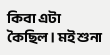কিবা এটা কৈছিল। মই শুনা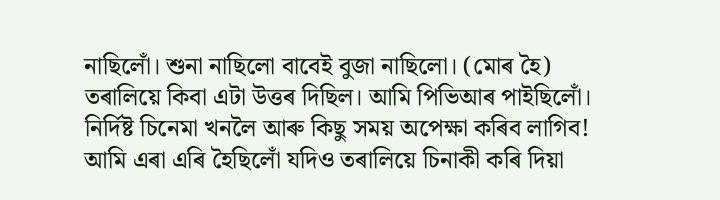নাছিলোঁ। শুনা নাছিলো বাবেই বুজা নাছিলো। (মোৰ হৈ) তৰালিয়ে কিবা এটা উত্তৰ দিছিল। আমি পিভিআৰ পাইছিলোঁ। নিৰ্দিষ্ট চিনেমা খনলৈ আৰু কিছু সময় অপেক্ষা কৰিব লাগিব! আমি এৰা এৰি হৈছিলোঁ যদিও তৰালিয়ে চিনাকী কৰি দিয়া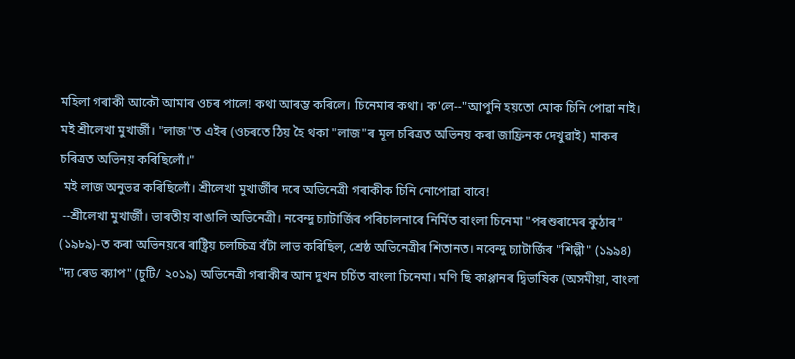মহিলা গৰাকী আকৌ আমাৰ ওচৰ পালে! কথা আৰম্ভ কৰিলে। চিনেমাৰ কথা। ক'লে--"আপুনি হয়তো মোক চিনি পোৱা নাই। মই শ্ৰীলেখা মুখাৰ্জী। "লাজ"ত এইৰ (ওচৰতে ঠিয় হৈ থকা "লাজ"ৰ মূল চৰিত্ৰত অভিনয় কৰা জাফ্ৰিনক দেখুৱাই) মাকৰ চৰিত্ৰত অভিনয় কৰিছিলোঁ।"
 মই লাজ অনুভৱ কৰিছিলোঁ। শ্ৰীলেখা মুখাৰ্জীৰ দৰে অভিনেত্ৰী গৰাকীক চিনি নোপোৱা বাবে!
 --শ্ৰীলেখা মুখাৰ্জী। ভাৰতীয় বাঙালি অভিনেত্রী। নবেন্দু চ্যাটার্জিৰ পৰিচালনাৰে নিৰ্মিত বাংলা চিনেমা "পৰশুৰামেৰ কুঠাৰ" (১৯৮৯)-ত কৰা অভিনয়ৰে ৰাষ্ট্ৰিয় চলচ্চিত্ৰ বঁটা লাভ কৰিছিল, শ্ৰেষ্ঠ অভিনেত্ৰীৰ শিতানত। নবেন্দু চ্যাটার্জিৰ "শিল্পী" (১৯৯৪) "দ্য ৰেড ক্যাপ" (চুটি/ ২০১৯) অভিনেত্ৰী গৰাকীৰ আন দুখন চৰ্চিত বাংলা চিনেমা। মণি ছি কাপ্পানৰ দ্বিভাষিক (অসমীয়া, বাংলা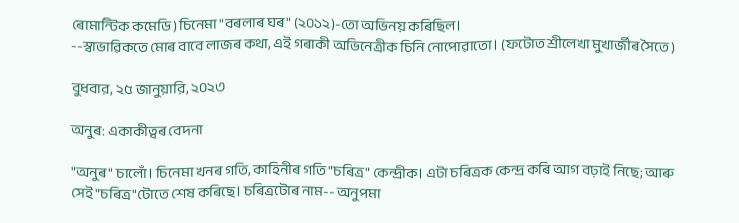ৰোমান্টিক কমেডি) চিনেমা "বৰলাৰ ঘৰ" (২০১২)-তো অভিনয় কৰিছিল।
--স্বাভাৱিকতে মোৰ বাবে লাজৰ কথা, এই গৰাকী অভিনেত্ৰীক চিনি নোপোৱাতো। (ফটোত শ্ৰীলেখা মুখাৰ্জীৰ সৈতে)

বুধবার, ২৫ জানুয়ারি, ২০২৩

অনুৰ: একাকীত্বৰ বেদনা

"অনুৰ" চালোঁ। চিনেমা খনৰ গতি, কাহিনীৰ গতি "চৰিত্ৰ" কেন্দ্ৰীক। এটা চৰিত্ৰক কেন্দ্ৰ কৰি আগ বঢ়াই নিছে; আৰু সেই "চৰিত্ৰ"টোতে শেষ কৰিছে। চৰিত্ৰটোৰ নাম-- অনুপমা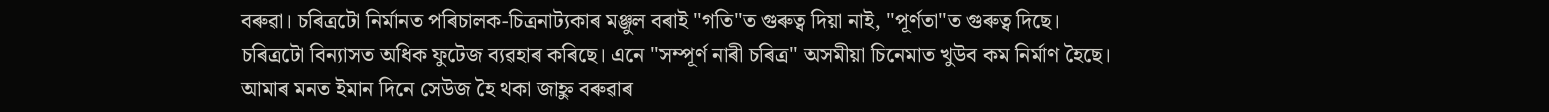বৰুৱা। চৰিত্ৰটো নিৰ্মানত পৰিচালক-চিত্ৰনাট্যকাৰ মঞ্জুল বৰাই "গতি"ত গুৰুত্ব দিয়া নাই, "পূৰ্ণতা"ত গুৰুত্ব দিছে। চৰিত্ৰটো বিন্যাসত অধিক ফুটেজ ব্যৱহাৰ কৰিছে। এনে "সম্পূৰ্ণ নাৰী চৰিত্ৰ" অসমীয়া চিনেমাত খুউব কম নিৰ্মাণ হৈছে। আমাৰ মনত ইমান দিনে সেউজ হৈ থকা জাহ্নু বৰুৱাৰ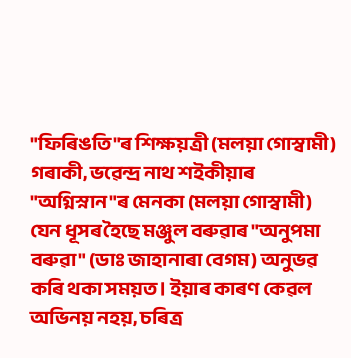"ফিৰিঙতি"ৰ শিক্ষয়ত্ৰী (মলয়া গোস্বামী) গৰাকী, ভৱেন্দ্ৰ নাথ শইকীয়াৰ "অগ্নিস্নান"ৰ মেনকা (মলয়া গোস্বামী) যেন ধূসৰ হৈছে মঞ্জুল বৰুৱাৰ "অনুপমা বৰুৱা" (ডাঃ জাহানাৰা বেগম) অনুভৱ কৰি থকা সময়ত। ইয়াৰ কাৰণ কেৱল অভিনয় নহয়, চৰিত্ৰ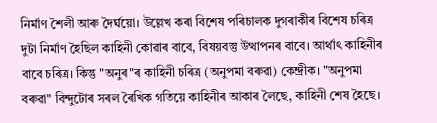নিৰ্মাণ শৈলী আৰু দৈৰ্ঘয়ো। উল্লেখ কৰা বিশেষ পৰিচালক দুগৰাকীৰ বিশেষ চৰিত্ৰ দুটা নিৰ্মাণ হৈছিল কাহিনী কোৱাৰ বাবে, বিষয়বস্তু উত্থাপনৰ বাবে। আৰ্থাৎ কাহিনীৰ বাবে চৰিত্ৰ। কিন্তু "অনুৰ"ৰ কাহিনী চৰিত্ৰ (অনুপমা বৰুৱা) কেন্দ্ৰীক। "অনুপমা বৰুৱা" বিন্দুটোৰ সৰল ৰৈখিক গতিয়ে কাহিনীৰ আকাৰ লৈছে, কাহিনী শেষ হৈছে।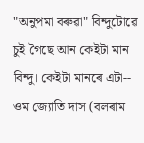"অনুপমা বৰুৱা" বিন্দুটোৱে চুই গৈছে আন কেইটা মান বিন্দু। কেইটা মানৰে এটা-- ওম জ্যোতি দাস (বলৰাম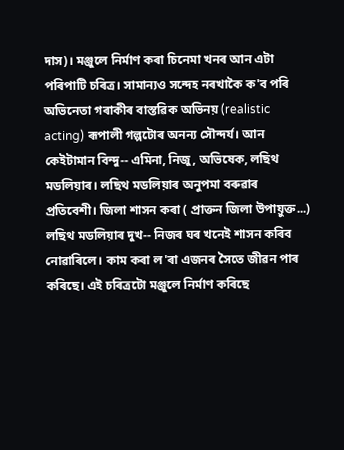দাস)। মঞ্জুলে নিৰ্মাণ কৰা চিনেমা খনৰ আন এটা পৰিপাটি চৰিত্ৰ। সামান্যও সন্দেহ নৰখাকৈ ক'ব পৰি অভিনেতা গৰাকীৰ বাস্তৱিক অভিনয় (realistic acting) ৰূপালী গল্পটোৰ অনন্য সৌন্দৰ্য। আন কেইটামান বিন্দু-- এমিনা, নিজু, অভিষেক, লছিথ মডলিয়াৰ। লছিথ মডলিয়াৰ অনুপমা বৰুৱাৰ প্ৰতিবেশী। জিলা শাসন কৰা ( প্ৰাক্তন জিলা উপায়ুক্ত...) লছিথ মডলিয়াৰ দুখ-- নিজৰ ঘৰ খনেই শাসন কৰিব নোৱাৰিলে। কাম কৰা ল'ৰা এজনৰ সৈতে জীৱন পাৰ কৰিছে। এই চৰিত্ৰটো মঞ্জুলে নিৰ্মাণ কৰিছে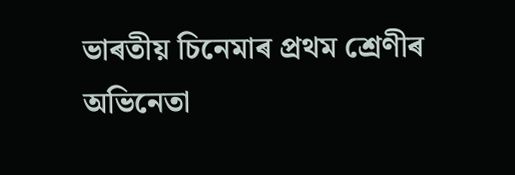ভাৰতীয় চিনেমাৰ প্ৰথম শ্ৰেণীৰ অভিনেতা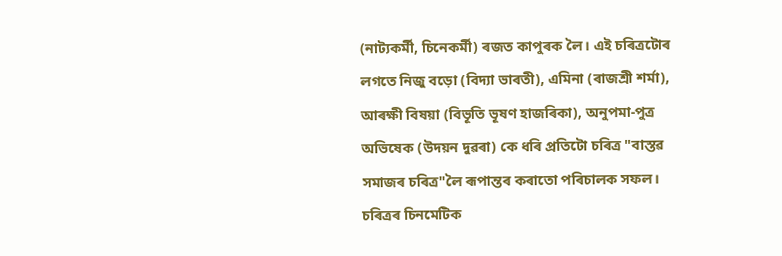(নাট্যকৰ্মী, চিনেকৰ্মী) ৰজত কাপুৰক লৈ। এই চৰিত্ৰটোৰ লগতে নিজু বড়ো (বিদ্যা ভাৰতী), এমিনা (ৰাজশ্ৰী শৰ্মা), আৰক্ষী বিষয়া (বিভূতি ভূষণ হাজৰিকা), অনুপমা-পুত্ৰ অভিষেক (উদয়ন দুৱৰা) কে ধৰি প্ৰতিটো চৰিত্ৰ "বাস্তৱ সমাজৰ চৰিত্ৰ"লৈ ৰূপান্তৰ কৰাতো পৰিচালক সফল। চৰিত্ৰৰ চিনমেটিক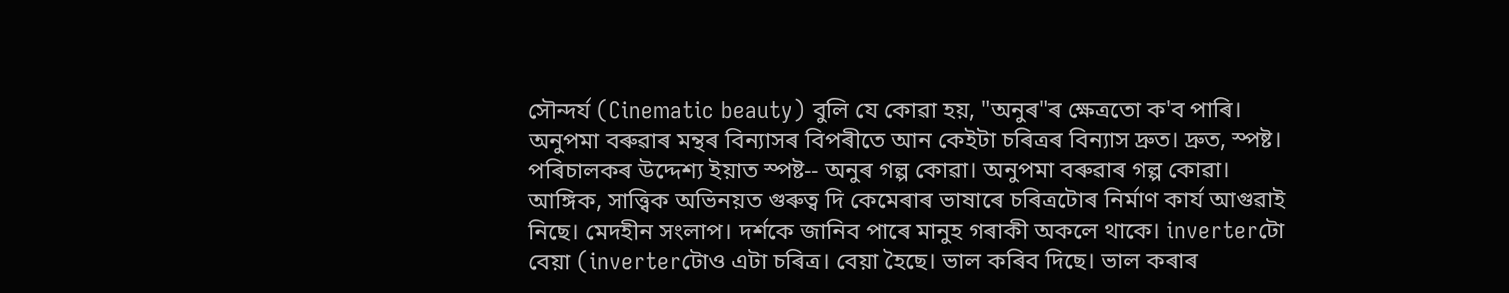সৌন্দৰ্য (Cinematic beauty) বুলি যে কোৱা হয়, "অনুৰ"ৰ ক্ষেত্ৰতো ক'ব পাৰি।
অনুপমা বৰুৱাৰ মন্থৰ বিন্যাসৰ বিপৰীতে আন কেইটা চৰিত্ৰৰ বিন্যাস দ্ৰুত। দ্ৰুত, স্পষ্ট।
পৰিচালকৰ উদ্দেশ্য ইয়াত স্পষ্ট-- অনুৰ গল্প কোৱা। অনুপমা বৰুৱাৰ গল্প কোৱা। আঙ্গিক, সাত্ত্বিক অভিনয়ত গুৰুত্ব দি কেমেৰাৰ ভাষাৰে চৰিত্ৰটোৰ নিৰ্মাণ কাৰ্য আগুৱাই নিছে। মেদহীন সংলাপ। দৰ্শকে জানিব পাৰে মানুহ গৰাকী অকলে থাকে। inverterটো বেয়া (inverterটোও এটা চৰিত্ৰ। বেয়া হৈছে। ভাল কৰিব দিছে। ভাল কৰাৰ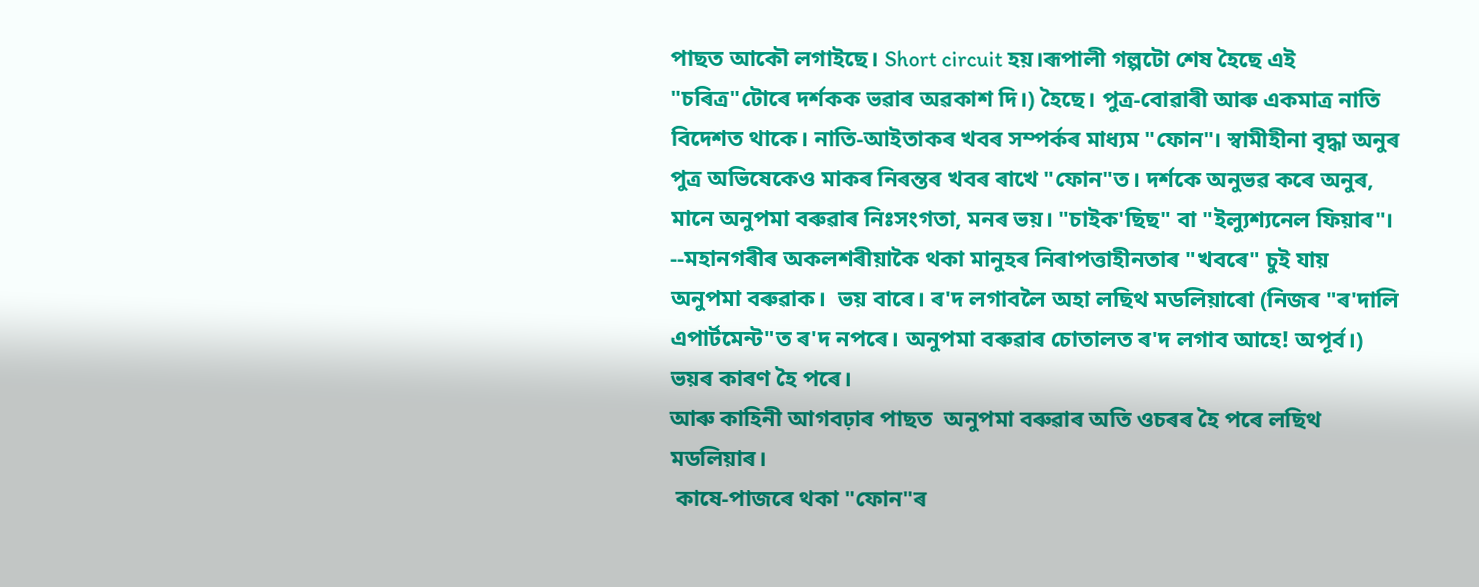পাছত আকৌ লগাইছে। Short circuit হয়।ৰূপালী গল্পটো শেষ হৈছে এই "চৰিত্ৰ"টোৰে দৰ্শকক ভৱাৰ অৱকাশ দি।) হৈছে। পুত্ৰ-বোৱাৰী আৰু একমাত্ৰ নাতি বিদেশত থাকে। নাতি-আইতাকৰ খবৰ সম্পৰ্কৰ মাধ্যম "ফোন"। স্বামীহীনা বৃদ্ধা অনুৰ পুত্ৰ অভিষেকেও মাকৰ নিৰন্তৰ খবৰ ৰাখে "ফোন"ত। দৰ্শকে অনুভৱ কৰে অনুৰ, মানে অনুপমা বৰুৱাৰ নিঃসংগতা, মনৰ ভয়। "চাইক'ছিছ" বা "ইল্যুশ্যনেল ফিয়াৰ"। --মহানগৰীৰ অকলশৰীয়াকৈ থকা মানুহৰ নিৰাপত্তাহীনতাৰ "খবৰে" চুই যায় অনুপমা বৰুৱাক।  ভয় বাৰে। ৰ'দ লগাবলৈ অহা লছিথ মডলিয়াৰো (নিজৰ "ৰ'দালি এপাৰ্টমেন্ট"ত ৰ'দ নপৰে। অনুপমা বৰুৱাৰ চোতালত ৰ'দ লগাব আহে! অপূৰ্ব।) ভয়ৰ কাৰণ হৈ পৰে।
আৰু কাহিনী আগবঢ়াৰ পাছত  অনুপমা বৰুৱাৰ অতি ওচৰৰ হৈ পৰে লছিথ মডলিয়াৰ।
 কাষে-পাজৰে থকা "ফোন"ৰ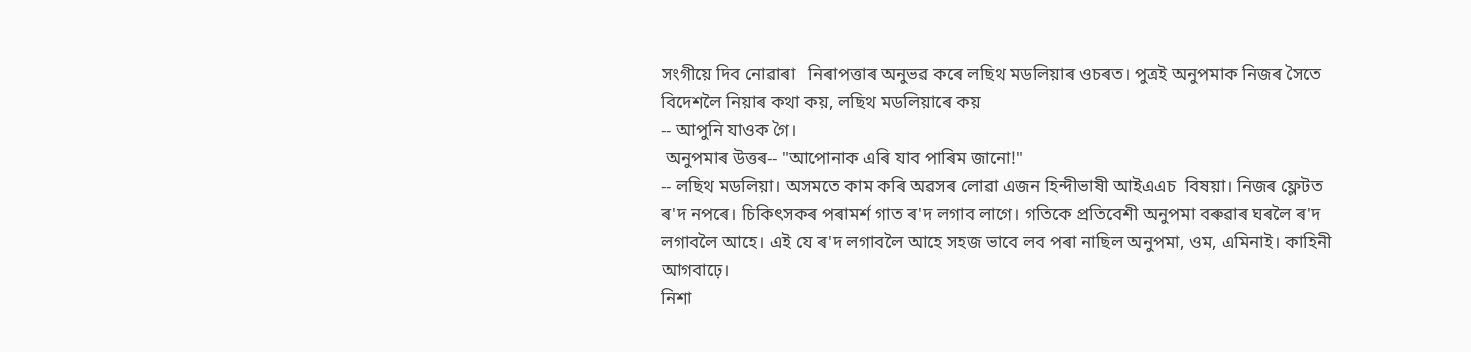সংগীয়ে দিব নোৱাৰা   নিৰাপত্তাৰ অনুভৱ কৰে লছিথ মডলিয়াৰ ওচৰত। পুত্ৰই অনুপমাক নিজৰ সৈতে বিদেশলৈ নিয়াৰ কথা কয়, লছিথ মডলিয়াৰে কয়
-- আপুনি যাওক গৈ।
 অনুপমাৰ উত্তৰ-- "আপোনাক এৰি যাব পাৰিম জানো!"
-- লছিথ মডলিয়া। অসমতে কাম কৰি অৱসৰ লোৱা এজন হিন্দীভাষী আইএএচ  বিষয়া। নিজৰ ফ্লেটত ৰ'দ নপৰে। চিকিৎসকৰ পৰামৰ্শ গাত ৰ'দ লগাব লাগে। গতিকে প্ৰতিবেশী অনুপমা বৰুৱাৰ ঘৰলৈ ৰ'দ লগাবলৈ আহে। এই যে ৰ'দ লগাবলৈ আহে সহজ ভাবে লব পৰা নাছিল অনুপমা, ওম, এমিনাই। কাহিনী আগবাঢ়ে।
নিশা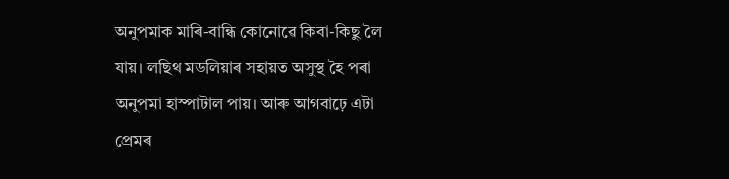অনুপমাক মাৰি-বান্ধি কোনোৱে কিবা-কিছু লৈ যায়। লছিথ মডলিয়াৰ সহায়ত অসুস্থ হৈ পৰা অনুপমা হাস্পাটাল পায়। আৰু আগবাঢ়ে এটা প্ৰেমৰ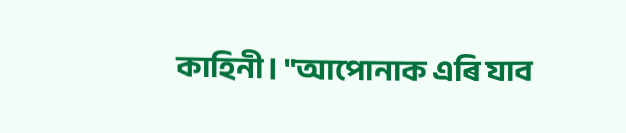কাহিনী। "আপোনাক এৰি যাব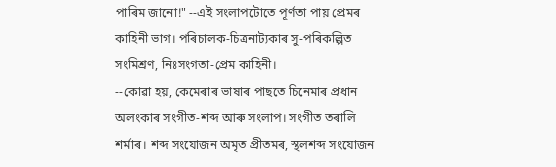পাৰিম জানো!" --এই সংলাপটোতে পূৰ্ণতা পায় প্ৰেমৰ কাহিনী ভাগ। পৰিচালক-চিত্ৰনাট্যকাৰ সু-পৰিকল্পিত সংমিশ্ৰণ, নিঃসংগতা-প্ৰেম কাহিনী।
--কোৱা হয়, কেমেৰাৰ ভাষাৰ পাছতে চিনেমাৰ প্ৰধান অলংকাৰ সংগীত-শব্দ আৰু সংলাপ। সংগীত তৰালি শৰ্মাৰ। শব্দ সংযোজন অমৃত প্ৰীতমৰ, স্থলশব্দ সংযোজন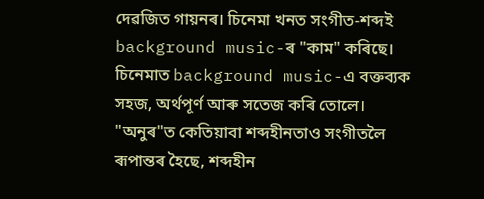দেৱজিত গায়নৰ। চিনেমা খনত সংগীত-শব্দই background music-ৰ "কাম" কৰিছে।
চিনেমাত background music-এ বক্তব্যক সহজ, অৰ্থপূৰ্ণ আৰু সতেজ কৰি তোলে। "অনুৰ"ত কেতিয়াবা শব্দহীনতাও সংগীতলৈ ৰূপান্তৰ হৈছে, শব্দহীন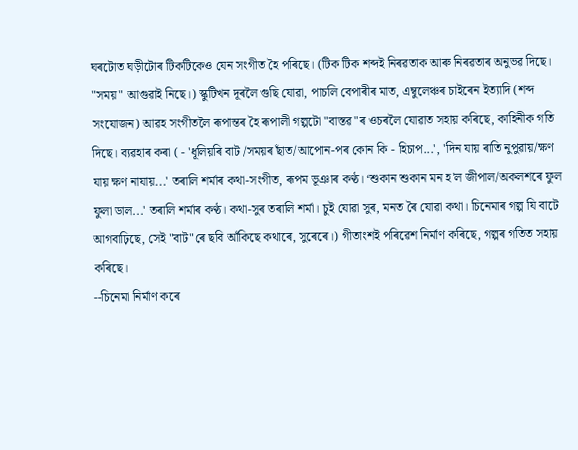ঘৰটোত ঘড়ীটোৰ টিকটিকেও যেন সংগীত হৈ পৰিছে। (টিক টিক শব্দই নিৰৱতাক আৰু নিৰৱতাৰ অনুভৱ দিছে। "সময়" আগুৱাই নিছে।) স্কুটিখন দূৰলৈ গুছি যোৱা, পাচলি বেপাৰীৰ মাত, এম্বুলেঞ্চৰ চাইৰেন ইত্যাদি (শব্দ সংযোজন) আৱহ সংগীতলৈ ৰূপান্তৰ হৈ ৰূপালী গল্পটো "বাস্তৱ"ৰ ওচৰলৈ যোৱাত সহায় কৰিছে, কাহিনীক গতি দিছে। ব্যৱহাৰ কৰা ( - 'ধূলিয়ৰি বাট /সময়ৰ ছাঁত/আপোন-পৰ কোন কি - হিচাপ...', 'দিন যায় ৰাতি নুপুৱায়/ক্ষণ যায় ক্ষণ নাযায়...' তৰালি শৰ্মাৰ কথা-সংগীত, ৰূপম ভূঞাৰ কণ্ঠ। ‘শুকান শুকান মন হ'ল জীপাল/অকলশৰে ফুল ফুলা ডাল...' তৰালি শৰ্মাৰ কণ্ঠ। কথা-সুৰ তৰালি শৰ্মা। চুই যোৱা সুৰ, মনত ৰৈ যোৱা কথা। চিনেমাৰ গল্প যি বাটে আগবাঢ়িছে, সেই "বাট"ৰে ছবি আঁকিছে কথাৰে, সুৰেৰে।) গীতাংশই পৰিৱেশ নিৰ্মাণ কৰিছে, গল্পৰ গতিত সহায় কৰিছে।
--চিনেমা নিৰ্মাণ কৰে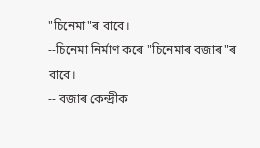"চিনেমা"ৰ বাবে।
--চিনেমা নিৰ্মাণ কৰে "চিনেমাৰ বজাৰ"ৰ বাবে।
-- বজাৰ কেন্দ্ৰীক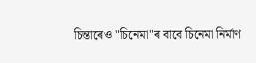চিন্তাৰেও "চিনেমা"ৰ বাবে চিনেমা নিৰ্মাণ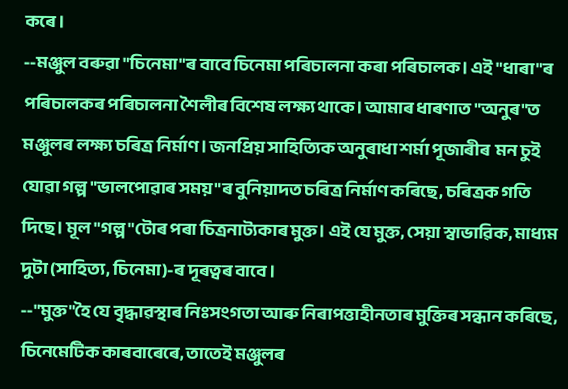কৰে।
--মঞ্জুল বৰুৱা "চিনেমা"ৰ বাবে চিনেমা পৰিচালনা কৰা পৰিচালক। এই "ধাৰা"ৰ পৰিচালকৰ পৰিচালনা শৈলীৰ বিশেষ লক্ষ্য থাকে। আমাৰ ধাৰণাত "অনুৰ"ত মঞ্জুলৰ লক্ষ্য চৰিত্ৰ নিৰ্মাণ। জনপ্ৰিয় সাহিত্যিক অনুৰাধা শৰ্মা পূজাৰীৰ  মন চুই  যোৱা গল্প "ভালপোৱাৰ সময়"ৰ বুনিয়াদত চৰিত্ৰ নিৰ্মাণ কৰিছে, চৰিত্ৰক গতি দিছে। মূল "গল্প"টোৰ পৰা চিত্ৰনাট্যকাৰ মুক্ত। এই যে মুক্ত, সেয়া স্বাভাৱিক, মাধ্যম দুটা (সাহিত্য, চিনেমা)-ৰ দূৰত্বৰ বাবে।
--"মুক্ত"হৈ যে বৃদ্ধাৱস্থাৰ নিঃসংগতা আৰু নিৰাপত্তাহীনতাৰ মুক্তিৰ সন্ধান কৰিছে, চিনেমেটিক কাৰবাৰেৰে, তাতেই মঞ্জুলৰ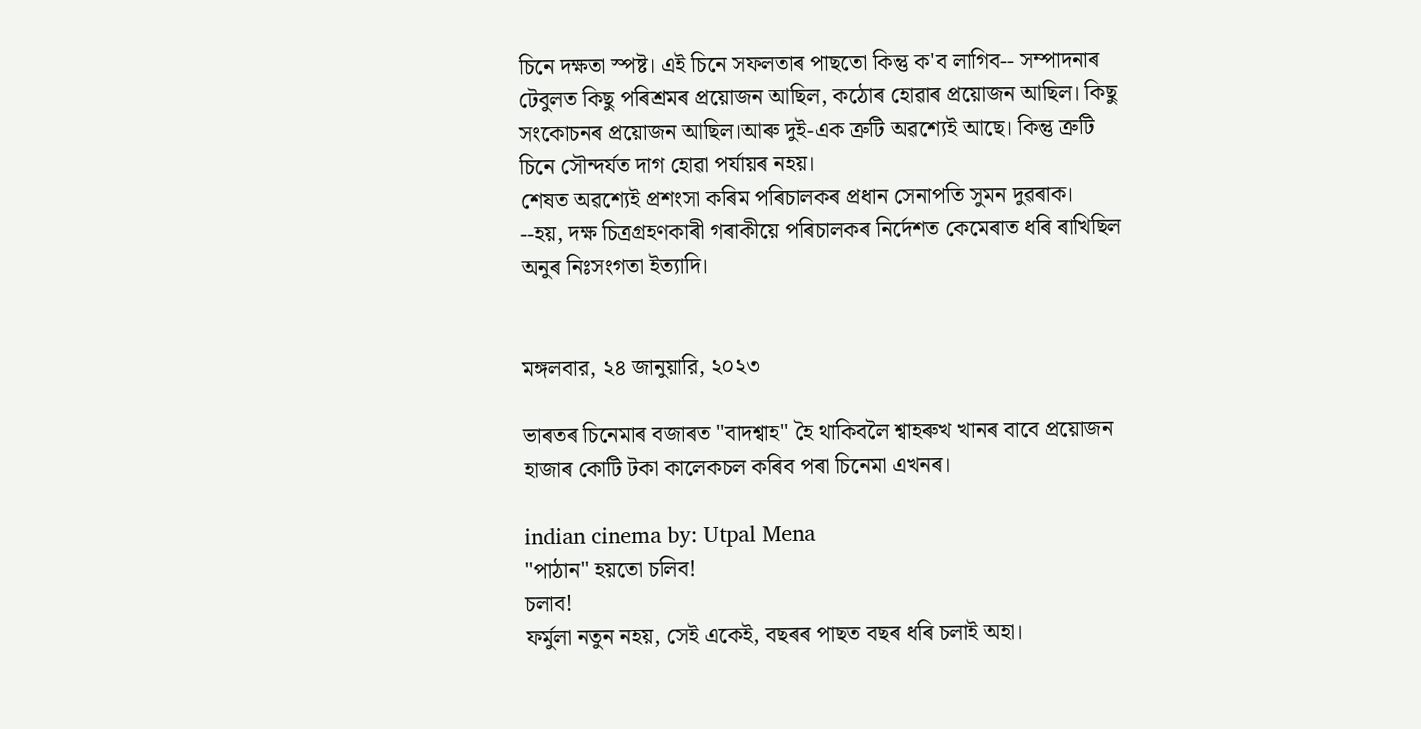চিনে দক্ষতা স্পষ্ট। এই চিনে সফলতাৰ পাছতো কিন্তু ক'ব লাগিব-- সম্পাদনাৰ টেবুলত কিছু পৰিশ্ৰমৰ প্ৰয়োজন আছিল, কঠোৰ হোৱাৰ প্ৰয়োজন আছিল। কিছু সংকোচনৰ প্ৰয়োজন আছিল।আৰু দুই-এক ত্ৰুটি অৱশ্যেই আছে। কিন্তু ত্ৰুটি চিনে সৌন্দৰ্যত দাগ হোৱা পৰ্যায়ৰ নহয়।
শেষত অৱশ্যেই প্ৰশংসা কৰিম পৰিচালকৰ প্ৰধান সেনাপতি সুমন দুৱৰাক। --হয়, দক্ষ চিত্ৰগ্ৰহণকাৰী গৰাকীয়ে পৰিচালকৰ নিৰ্দেশত কেমেৰাত ধৰি ৰাখিছিল অনুৰ নিঃসংগতা ইত্যাদি।


মঙ্গলবার, ২৪ জানুয়ারি, ২০২৩

ভাৰতৰ চিনেমাৰ বজাৰত "বাদশ্বাহ" হৈ থাকিবলৈ শ্বাহৰুখ খানৰ বাবে প্ৰয়োজন হাজাৰ কোটি টকা কালেকচল কৰিব পৰা চিনেমা এখনৰ।

indian cinema by: Utpal Mena
"পাঠান" হয়তো চলিব!
চলাব!
ফৰ্মুলা নতুন নহয়, সেই একেই, বছৰৰ পাছত বছৰ ধৰি চলাই অহা।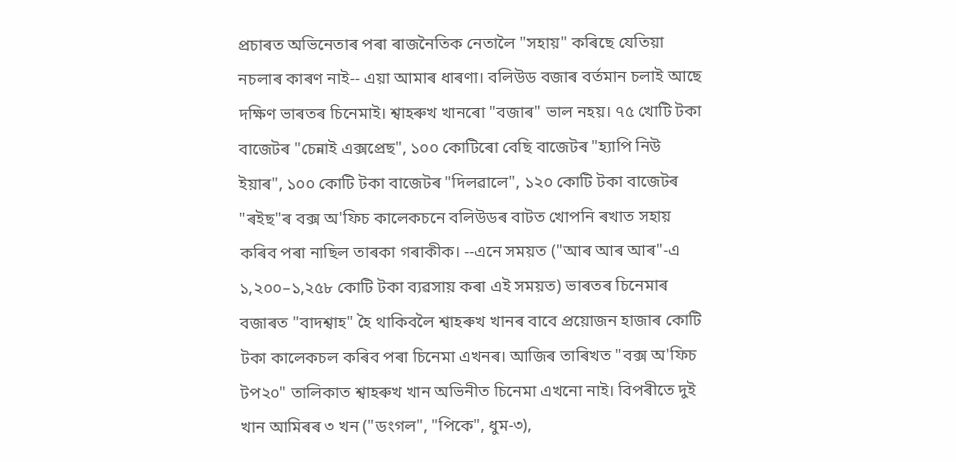প্ৰচাৰত অভিনেতাৰ পৰা ৰাজনৈতিক নেতালৈ "সহায়" কৰিছে যেতিয়া নচলাৰ কাৰণ নাই-- এয়া আমাৰ ধাৰণা। বলিউড বজাৰ বৰ্তমান চলাই আছে দক্ষিণ ভাৰতৰ চিনেমাই। শ্বাহৰুখ খানৰো "বজাৰ" ভাল নহয়। ৭৫ খোটি টকা বাজেটৰ "চেন্নাই এক্সপ্রেছ", ১০০ কোটিৰো বেছি বাজেটৰ "হ্যাপি নিউ ইয়াৰ", ১০০ কোটি টকা বাজেটৰ "দিলৱালে", ১২০ কোটি টকা বাজেটৰ "ৰইছ"ৰ বক্স অ'ফিচ কালেকচনে বলিউডৰ বাটত খোপনি ৰখাত সহায় কৰিব পৰা নাছিল তাৰকা গৰাকীক। --এনে সময়ত ("আৰ আৰ আৰ"-এ ১,২০০–১,২৫৮ কোটি টকা ব্যৱসায় কৰা এই সময়ত) ভাৰতৰ চিনেমাৰ বজাৰত "বাদশ্বাহ" হৈ থাকিবলৈ শ্বাহৰুখ খানৰ বাবে প্ৰয়োজন হাজাৰ কোটি টকা কালেকচল কৰিব পৰা চিনেমা এখনৰ। আজিৰ তাৰিখত "বক্স অ'ফিচ টপ২০" তালিকাত শ্বাহৰুখ খান অভিনীত চিনেমা এখনো নাই। বিপৰীতে দুই খান আমিৰৰ ৩ খন ("ডংগল", "পিকে", ধুম-৩),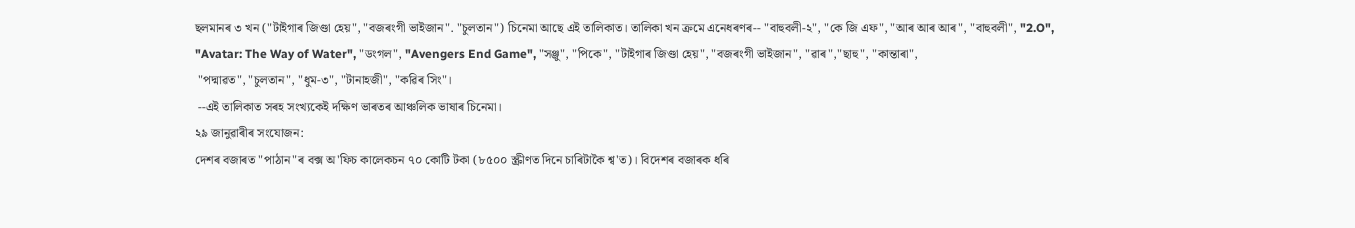ছলমানৰ ৩ খন ("টাইগাৰ জিণ্ডা হেয়", "বজৰংগী ভাইজান". "চুলতান") চিনেমা আছে এই তালিকাত। তালিকা খন ক্ৰমে এনেধৰণৰ-- "বাহুবলী-২", "কে জি এফ", "আৰ আৰ আৰ", "বাহুবলী", "2.O", "Avatar: The Way of Water", "ডংগল", "Avengers End Game", "সঞ্জু", "পিকে", "টাইগাৰ জিণ্ডা হেয়", "বজৰংগী ভাইজান", "ৱাৰ","ছাহু", "কান্তাৰা",
 "পদ্মাৱত", "চুলতান", "ধুম-৩", "টানাহজী", "কৱিৰ সিং"।
 --এই তালিকাত সৰহ সংখ্যকেই দক্ষিণ ভাৰতৰ আঞ্চলিক ভাষাৰ চিনেমা।
২৯ জানুৱাৰীৰ সংযোজন:
দেশৰ বজাৰত "পাঠান"ৰ বক্স অ'ফিচ কালেকচন ৭০ কোটি টকা (৮৫০০ স্ক্ৰীণত দিনে চাৰিটাকৈ শ্ব'ত)। বিদেশৰ বজাৰক ধৰি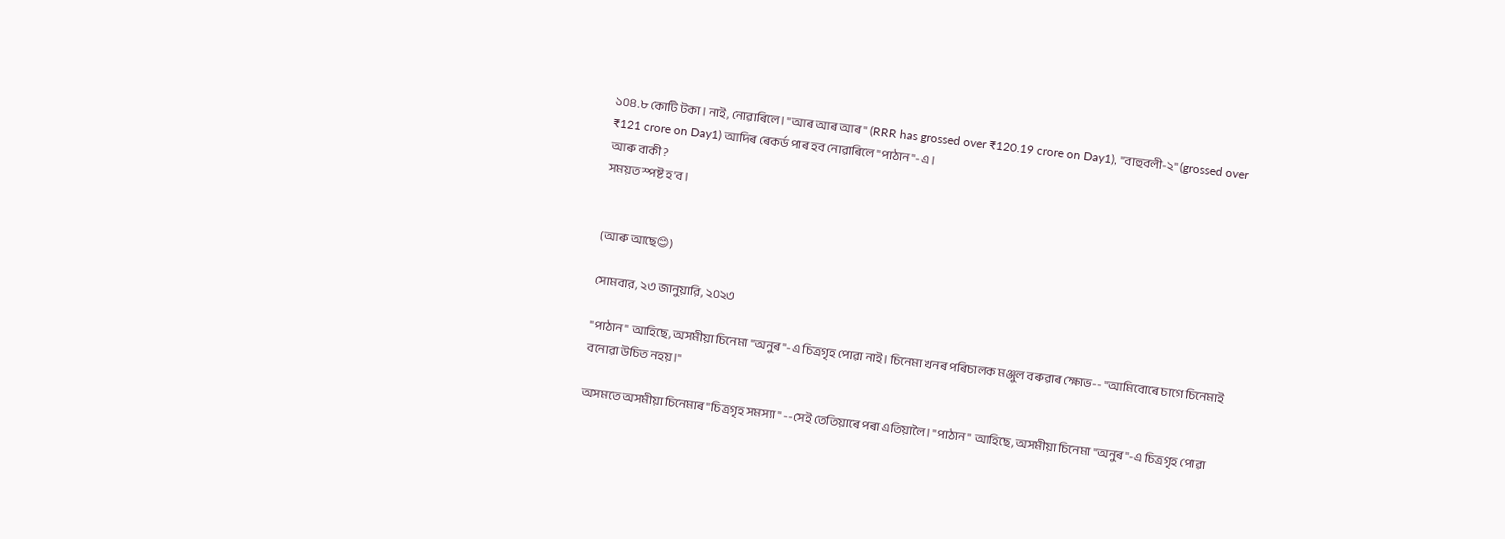১০৪.৮ কোটি টকা। নাই, নোৱাৰিলে। "আৰ আৰ আৰ" (RRR has grossed over ₹120.19 crore on Day1), "বাহুবলী-২" (grossed over ₹121 crore on Day1) আদিৰ ৰেকৰ্ড পাৰ হব নোৱাৰিলে "পাঠান"-এ।
আৰু বাকী?
সময়ত স্পষ্ট হ'ব।


(আৰু আছে😊)

সোমবার, ২৩ জানুয়ারি, ২০২৩

"পাঠান" আহিছে, অসমীয়া চিনেমা "অনুৰ"-এ চিত্ৰগৃহ পোৱা নাই। চিনেমা খনৰ পৰিচালক মঞ্জুল বৰুৱাৰ ক্ষোভ-- "আমিবোৰে চাগে চিনেমাই বনোৱা উচিত নহয়।"

অসমতে অসমীয়া চিনেমাৰ "চিত্ৰগৃহ সমস্যা" --সেই তেতিয়াৰে পৰা এতিয়ালৈ। "পাঠান" আহিছে, অসমীয়া চিনেমা "অনুৰ"-এ চিত্ৰগৃহ পোৱা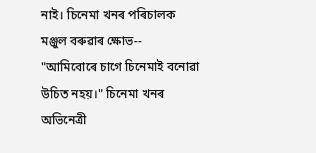নাই। চিনেমা খনৰ পৰিচালক মঞ্জুল বৰুৱাৰ ক্ষোভ-- "আমিবোৰে চাগে চিনেমাই বনোৱা উচিত নহয়।" চিনেমা খনৰ অভিনেত্ৰী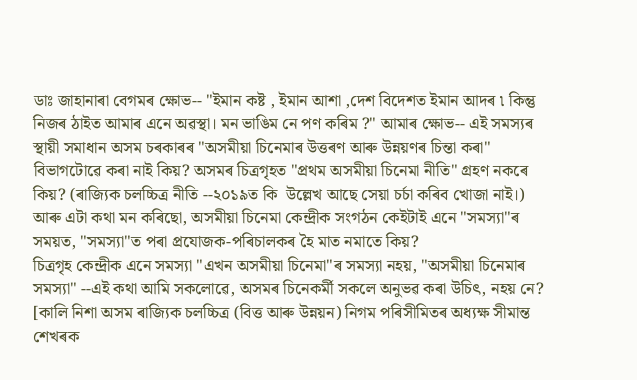ডাঃ জাহানাৰা বেগমৰ ক্ষোভ-- "ইমান কষ্ট , ইমান আশা ,দেশ বিদেশত ইমান আদৰ ৷ কিন্তু নিজৰ ঠাইত আমাৰ এনে অৱস্থা। মন ভাঙিম নে পণ কৰিম ?" আমাৰ ক্ষোভ-- এই সমস্যৰ স্থায়ী সমাধান অসম চৰকাৰৰ "অসমীয়া চিনেমাৰ উত্তৰণ আৰু উন্নয়ণৰ চিন্তা কৰা" বিভাগটোৱে কৰা নাই কিয়? অসমৰ চিত্ৰগৃহত "প্ৰথম অসমীয়া চিনেমা নীতি" গ্ৰহণ নকৰে কিয়? (ৰাজ্যিক চলচ্চিত্ৰ নীতি --২০১৯ত কি  উল্লেখ আছে সেয়া চৰ্চা কৰিব খোজা নাই।)
আৰু এটা কথা মন কৰিছো, অসমীয়া চিনেমা কেন্দ্ৰীক সংগঠন কেইটাই এনে "সমস্যা"ৰ সময়ত, "সমস্যা"ত পৰা প্ৰযোজক-পৰিচালকৰ হৈ মাত নমাতে কিয়?
চিত্ৰগৃহ কেন্দ্ৰীক এনে সমস্যা "এখন অসমীয়া চিনেমা"ৰ সমস্যা নহয়, "অসমীয়া চিনেমাৰ সমস্যা" --এই কথা আমি সকলোৱে, অসমৰ চিনেকৰ্মী সকলে অনুভৱ কৰা উচিৎ, নহয় নে?
[কালি নিশা অসম ৰাজ্যিক চলচ্চিত্ৰ (বিত্ত আৰু উন্নয়ন) নিগম পৰিসীমিতৰ অধ্যক্ষ সীমান্ত শেখৰক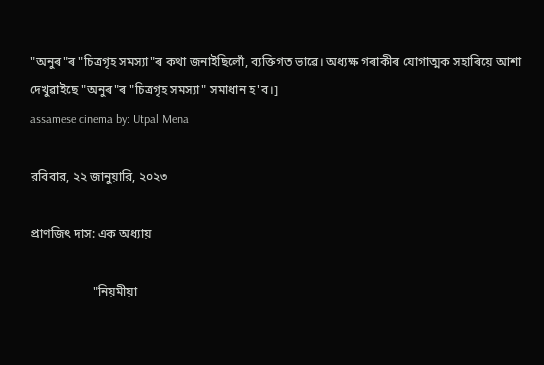"অনুৰ"ৰ "চিত্ৰগৃহ সমস্যা"ৰ কথা জনাইছিলোঁ, ব্যক্তিগত ভাৱে। অধ্যক্ষ গৰাকীৰ যোগাত্মক সহাৰিয়ে আশা দেখুৱাইছে "অনুৰ"ৰ "চিত্ৰগৃহ সমস্যা" সমাধান হ'ব।]
assamese cinema by: Utpal Mena

রবিবার, ২২ জানুয়ারি, ২০২৩

প্ৰাণজিৎ দাস: এক অধ্যায়

                    "নিয়মীয়া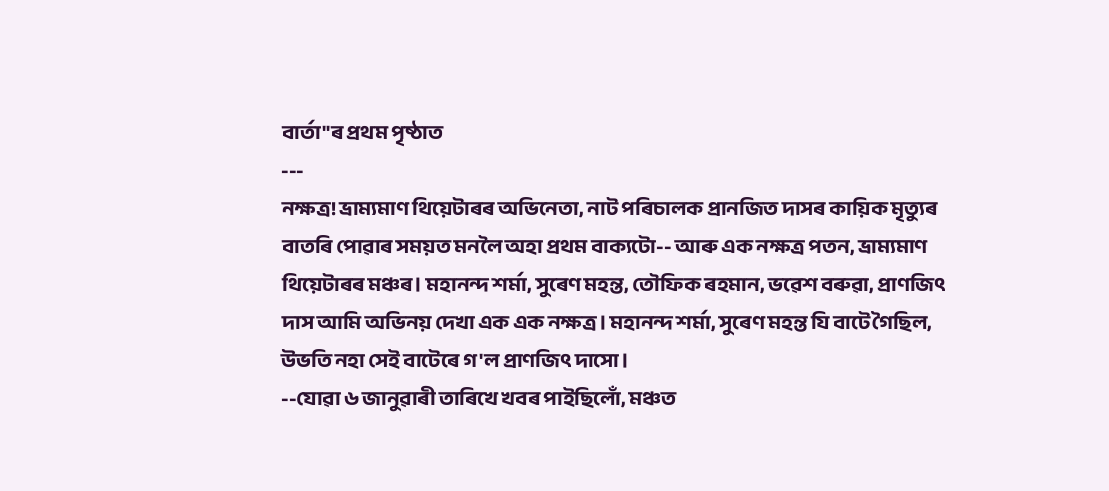বাৰ্তা"ৰ প্ৰথম পৃষ্ঠাত
---
নক্ষত্ৰ! ভ্ৰাম্যমাণ থিয়েটাৰৰ অভিনেতা, নাট পৰিচালক প্ৰানজিত দাসৰ কায়িক মৃত্যুৰ বাতৰি পোৱাৰ সময়ত মনলৈ অহা প্ৰথম বাক্যটো-- আৰু এক নক্ষত্ৰ পতন, ভ্ৰাম্যমাণ থিয়েটাৰৰ মঞ্চৰ। মহানন্দ শৰ্মা, সুৰেণ মহন্ত, তৌফিক ৰহমান, ভৱেশ বৰুৱা, প্ৰাণজিৎ দাস আমি অভিনয় দেখা এক এক নক্ষত্ৰ। মহানন্দ শৰ্মা, সুৰেণ মহন্ত যি বাটে গৈছিল, উভতি নহা সেই বাটেৰে গ'ল প্ৰাণজিৎ দাসো।
--যোৱা ৬ জানুৱাৰী তাৰিখে খবৰ পাইছিলোঁ, মঞ্চত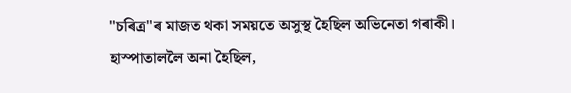"চৰিত্ৰ"ৰ মাজত থকা সময়তে অসুস্থ হৈছিল অভিনেতা গৰাকী। হাস্পাতাললৈ অনা হৈছিল,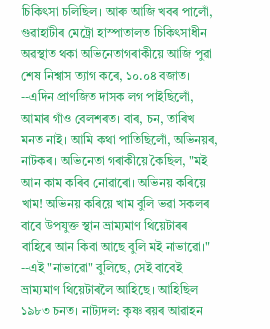চিকিৎসা চলিছিল। আৰু আজি খবৰ পালোঁ, গুৱাহাটীৰ মেট্ৰো হাস্পাতালত চিকিৎসাধীন অৱস্থাত থকা অভিনেতাগৰাকীয়ে আজি পুৱা  শেষ নিশ্বাস ত্যাগ কৰে, ১০.০৪ বজাত।
--এদিন প্ৰাণজিত দাসক লগ পাইছিলোঁ, আমাৰ গাঁও বেলশৰত। বাৰ, চন, তাৰিখ মনত নাই। আমি কথা পাতিছিলোঁ, অভিনয়ৰ, নাটকৰ। অভিনেতা গৰাকীয়ে কৈছিল, "মই আন কাম কৰিব নোৱাৰো। অভিনয় কৰিয়ে খাম! অভিনয় কৰিয়ে খাম বুলি ভৱা সকলৰ বাবে উপযুক্ত স্থান ভ্ৰাম্যমাণ থিয়েটাৰৰ বাহিৰে আন কিবা আছে বুলি মই নাভাৱো।"
--এই "নাভাৱো" বুলিছে, সেই বাবেই ভ্ৰাম্যমাণ থিয়েটাৰলৈ আহিছে। আহিছিল ১৯৮৩ চনত। নাট্যদল: কৃষ্ণ ৰয়ৰ আৱাহন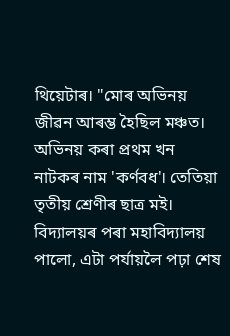থিয়েটাৰ। "মোৰ অভিনয় জীৱন আৰম্ভ হৈছিল মঞ্চত। অভিনয় কৰা প্ৰথম খন নাটকৰ নাম 'কৰ্ণবধ'। তেতিয়া তৃতীয় শ্ৰেণীৰ ছাত্ৰ মই। বিদ্যালয়ৰ পৰা মহাবিদ্যালয় পালো, এটা পৰ্যায়লৈ পঢ়া শেষ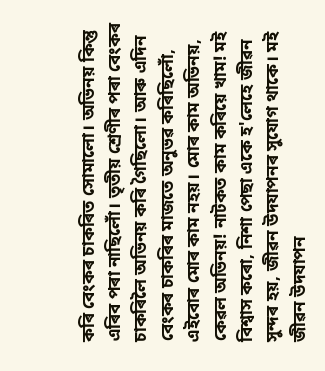কৰি বেংকৰ চাকৰিত সোমালো। অভিনয় কিন্তু এৰিব পৰা নাছিলোঁ। তৃতীয় শ্ৰেণীৰ পৰা বেংকৰ চাকৰিলৈ অভিনয় কৰি গৈছিলো। আৰু এদিন বেংকৰ চাকৰিৰ মাজতে অনুভৱ কৰিছিলোঁ, এইবোৰ মোৰ কাম নহয়। মোৰ কাম অভিনয়, কেৱল অভিনয়! নাটকত কাম কৰিয়ে খাম! মই বিশ্বাস কৰো, নিশা পেছা একে হ'লেহে জীৱন সুন্দৰ হয়, জীৱন উদযাপনৰ সুযোগ থাকে। মই জীৱন উদযাপন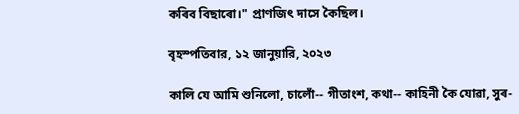কৰিব বিছাৰো।" প্ৰাণজিৎ দাসে কৈছিল।

বৃহস্পতিবার, ১২ জানুয়ারি, ২০২৩

কালি যে আমি শুনিলো, চালোঁ-- গীতাংশ, কথা-- কাহিনী কৈ যোৱা, সুৰ-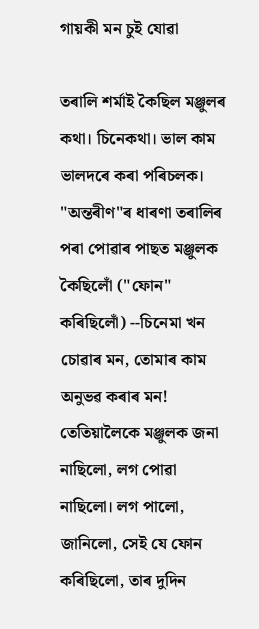গায়কী মন চুই যোৱা

তৰালি শৰ্মাই কৈছিল মঞ্জুলৰ কথা। চিনেকথা। ভাল কাম ভালদৰে কৰা পৰিচলক। "অন্তৰীণ"ৰ ধাৰণা তৰালিৰ পৰা পোৱাৰ পাছত মঞ্জুলক কৈছিলোঁ ("ফোন" কৰিছিলোঁ) --চিনেমা খন চোৱাৰ মন, তোমাৰ কাম অনুভৱ কৰাৰ মন! তেতিয়ালৈকে মঞ্জুলক জনা নাছিলো, লগ পোৱা নাছিলো। লগ পালো, জানিলো, সেই যে ফোন কৰিছিলো, তাৰ দুদিন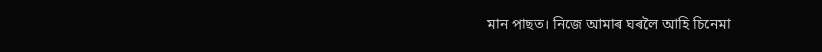মান পাছত। নিজে আমাৰ ঘৰলৈ আহি চিনেমা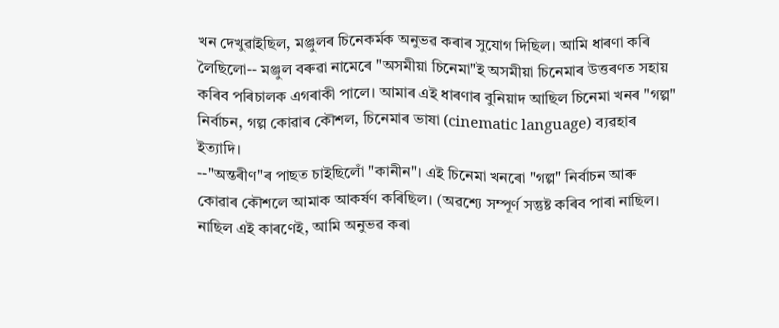খন দেখুৱাইছিল, মঞ্জুলৰ চিনেকৰ্মক অনুভৱ কৰাৰ সুযোগ দিছিল। আমি ধাৰণা কৰি লৈছিলো-- মঞ্জুল বৰুৱা নামেৰে "অসমীয়া চিনেমা"ই অসমীয়া চিনেমাৰ উত্তৰণত সহায় কৰিব পৰিচালক এগৰাকী পালে। আমাৰ এই ধাৰণাৰ বুনিয়াদ আছিল চিনেমা খনৰ "গল্প" নিৰ্বাচন, গল্প কোৱাৰ কৌশল, চিনেমাৰ ভাষা (cinematic language) ব্যৱহাৰ ইত্যাদি।
--"অন্তৰীণ"ৰ পাছত চাইছিলোঁ "কানীন"। এই চিনেমা খনৰো "গল্প" নিৰ্বাচন আৰু কোৱাৰ কৌশলে আমাক আকৰ্ষণ কৰিছিল। (অৱশ্যে সম্পূৰ্ণ সন্তুষ্ট কৰিব পাৰা নাছিল। নাছিল এই কাৰণেই, আমি অনুভৱ কৰা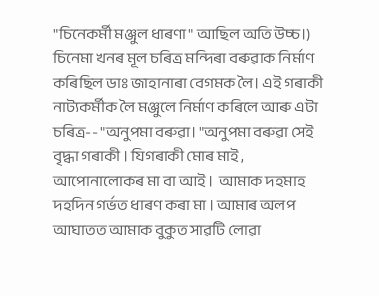"চিনেকৰ্মী মঞ্জুল ধাৰণা" আছিল অতি উচ্চ।) চিনেমা খনৰ মূল চৰিত্ৰ মন্দিৰা বৰুৱাক নিৰ্মাণ কৰিছিল ডাঃ জাহানাৰা বেগমক লৈ। এই গৰাকী নাট্যকৰ্মীক লৈ মঞ্জুলে নিৰ্মাণ কৰিলে আৰু এটা চৰিত্ৰ-- "অনুপমা বৰুৱা। "অনুপমা বৰুৱা সেই বৃদ্ধা গৰাকী । যিগৰাকী মোৰ মাই , আপোনালোকৰ মা বা আই ।  আমাক দহমাহ দহদিন গৰ্ভত ধাৰণ কৰা মা । আমাৰ অলপ আঘাতত আমাক বুকুত সাৱটি লোৱা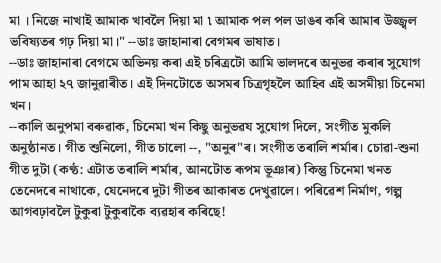মা । নিজে নাখাই আমাক খাবলৈ দিয়া মা ৷ আমাক পল পল ডাঙৰ কৰি আমাৰ উজ্জ্বল ভবিষ্যতৰ গঢ় দিয়া মা।" --ডাঃ জাহানাৰা বেগমৰ ভাষাত।
--ডাঃ জাহানাৰা বেগমে অভিনয় কৰা এই চৰিত্ৰটো আমি ভালদৰে অনুভৱ কৰাৰ সুযোগ পাম আহা ২৭ জানুৱাৰীত। এই দিনটোতে অসমৰ চিত্ৰগৃহলৈ আহিব এই অসমীয়া চিনেমা খন।
--কালি অনুপমা বৰুৱাক, চিনেমা খন কিছু অনুভৱয সুযোগ দিলে, সংগীত মুকলি অনুষ্ঠানত। গীত শুনিলো, গীত চালো --, "অনুৰ"ৰ। সংগীত তৰালি শৰ্মাৰ। চোৱা-শুনা গীত দুটা (কণ্ঠ: এটাত তৰালি শৰ্মাৰ, আনটোত ৰূপম ভূঞাৰ) কিন্তু চিনেমা খনত তেনেদৰে নাথাকে, যেনেদৰে দুটা গীতৰ আকাৰত দেখুৱালে। পৰিৱেশ নিৰ্মাণ, গল্প আগবঢ়াবলৈ টুকুৰা টুকুৰাকৈ ব্যৱহাৰ কৰিছে!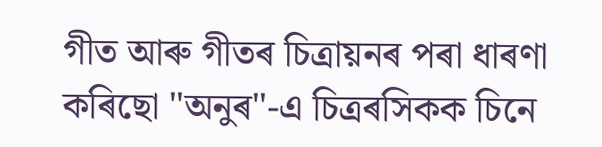গীত আৰু গীতৰ চিত্ৰায়নৰ পৰা ধাৰণা কৰিছো "অনুৰ"-এ চিত্ৰৰসিকক চিনে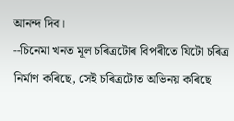আনন্দ দিব।
--চিনেমা খনত মূল চৰিত্ৰটোৰ বিপৰীতে যিটো চৰিত্ৰ নিৰ্মাণ কৰিছে, সেই চৰিত্ৰটোত অভিনয় কৰিছে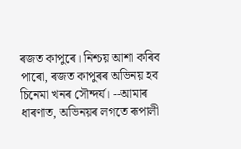ৰজত কাপুৰে। নিশ্চয় আশা কৰিব পাৰো, ৰজত কাপুৰৰ অভিনয় হব চিনেমা খনৰ সৌন্দৰ্য। --আমাৰ ধাৰণাত, অভিনয়ৰ লগতে ৰূপালী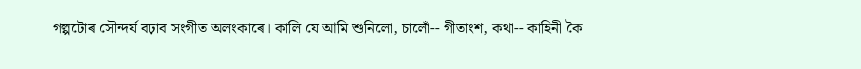গল্পটোৰ সৌন্দৰ্য বঢ়াব সংগীত অলংকাৰে। কালি যে আমি শুনিলো, চালোঁ-- গীতাংশ, কথা-- কাহিনী কৈ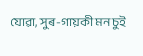যোৱা, সুৰ-গায়কী মন চুই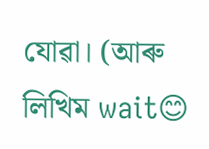যোৱা। (আৰু লিখিম wait😊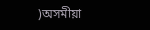)অসমীয়া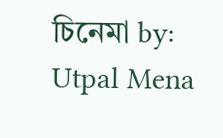চিনেমা by: Utpal Mena